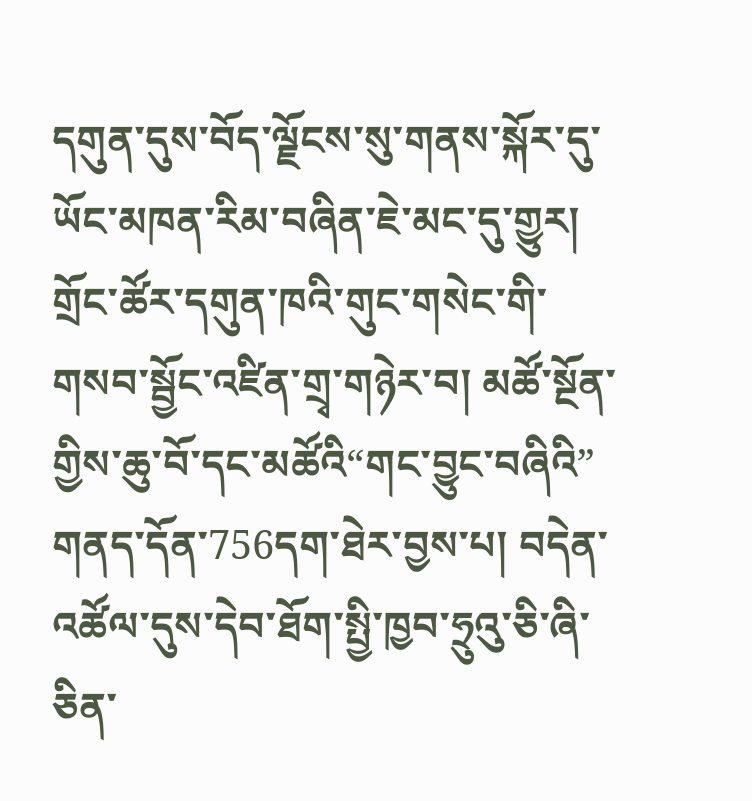དགུན་དུས་བོད་ལྗོངས་སུ་གནས་སྐོར་དུ་ཡོང་མཁན་རིམ་བཞིན་ཇེ་མང་དུ་གྱུར། གྲོང་ཚོར་དགུན་ཁའི་གུང་གསེང་གི་གསབ་སྦྱོང་འཛིན་གྲྭ་གཉེར་བ། མཚོ་སྔོན་གྱིས་ཆུ་བོ་དང་མཚོའི“གང་བྱུང་བཞིའི” གནད་དོན་756དག་ཐེར་བྱས་པ། བདེན་འཚོལ་དུས་དེབ་ཐོག་སྤྱི་ཁྱབ་ཧྲུའུ་ཅི་ཞི་ཅིན་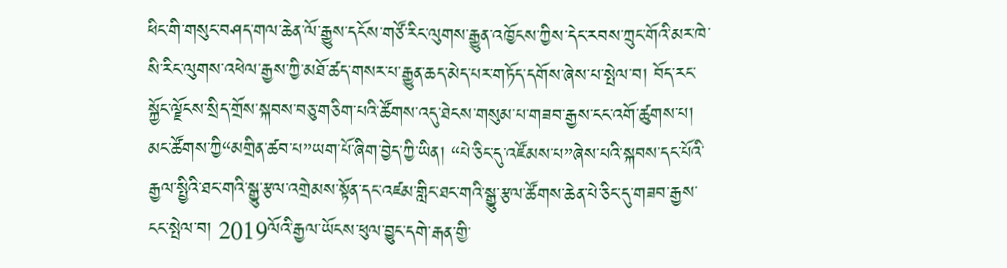ཕིང་གི་གསུང་བཤད་གལ་ཆེན་ལོ་རྒྱུས་དངོས་གཙོ་རིང་ལུགས་རྒྱུན་འཁྱོངས་ཀྱིས་དེང་རབས་ཀྲུང་གོའི་མར་ཁེ་སི་རིང་ལུགས་འཕེལ་རྒྱས་ཀྱི་མཐོ་ཚད་གསར་པ་རྒྱུན་ཆད་མེད་པར་གཏོད་དགོས་ཞེས་པ་སྤེལ་བ། བོད་རང་སྐྱོང་ལྗོངས་སྲིད་གྲོས་སྐབས་བཅུ་གཅིག་པའི་ཚོགས་འདུ་ཐེངས་གསུམ་པ་གཟབ་རྒྱས་ངང་འགོ་ཚུགས་པ། མང་ཚོགས་ཀྱི“མགྲིན་ཚབ་པ”ཡག་པོ་ཞིག་བྱེད་ཀྱི་ཡིན། “པེ་ཅིང་དུ་འཛོམས་པ”ཞེས་པའི་སྐབས་དང་པོའི་རྒྱལ་སྤྱིའི་ཐང་གའི་སྒྱུ་རྩལ་འགྲེམས་སྟོན་དང་འཛམ་གླིང་ཐང་གའི་སྒྱུ་རྩལ་ཚོགས་ཆེན་པེ་ཅིང་དུ་གཟབ་རྒྱས་ངང་སྤེལ་བ། 2019ལོའི་རྒྱལ་ཡོངས་ཕུལ་བྱུང་དགེ་རྒན་གྱི་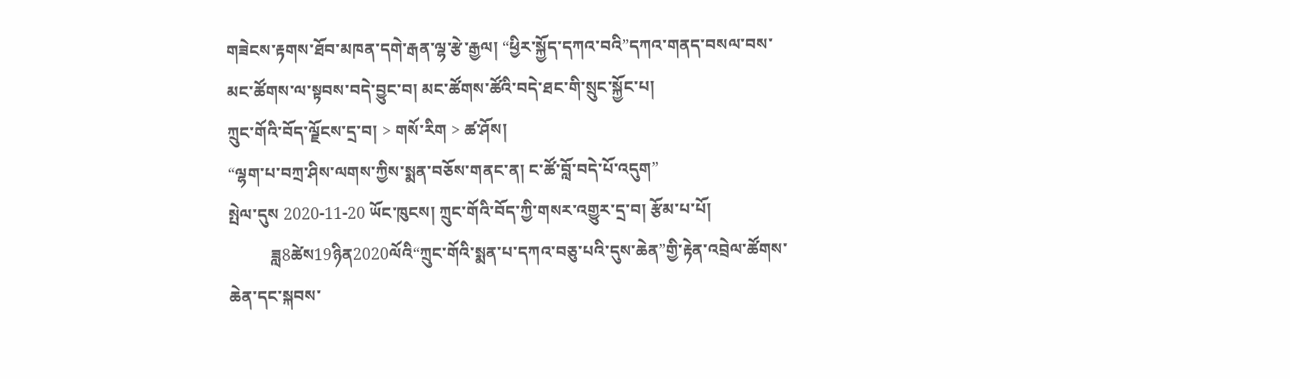གཟེངས་རྟགས་ཐོབ་མཁན་དགེ་རྒན་ལྷ་རྩེ་རྒྱལ། “ཕྱིར་སྐྱོད་དཀའ་བའི”དཀའ་གནད་བསལ་བས་མང་ཚོགས་ལ་སྟབས་བདེ་བྱུང་བ། མང་ཚོགས་ཚོའི་བདེ་ཐང་གི་སྲུང་སྐྱོང་པ།
ཀྲུང་གོའི་བོད་ལྗོངས་དྲ་བ། > གསོ་རིག > ཚ་ཤོས།
“ལྷག་པ་བཀྲ་ཤིས་ལགས་ཀྱིས་སྨན་བཅོས་གནང་ན། ང་ཚོ་བློ་བདེ་པོ་འདུག”
སྤེལ་དུས 2020-11-20 ཡོང་ཁུངས། ཀྲུང་གོའི་བོད་ཀྱི་གསར་འགྱུར་དྲ་བ། རྩོམ་པ་པོ།
          ཟླ8ཚེས19ཉིན2020ལོའི“ཀྲུང་གོའི་སྨན་པ་དཀའ་བཅུ་པའི་དུས་ཆེན”གྱི་རྟེན་འབྲེལ་ཚོགས་ཆེན་དང་སྐབས་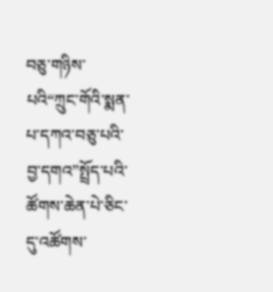བཅུ་གཉིས་པའི“ཀྲུང་གོའི་སྨན་པ་དཀའ་བཅུ་པའི་བྱ་དགའ”སྤྲོད་པའི་ཚོགས་ཆེན་པེ་ཅིང་དུ་འཚོགས་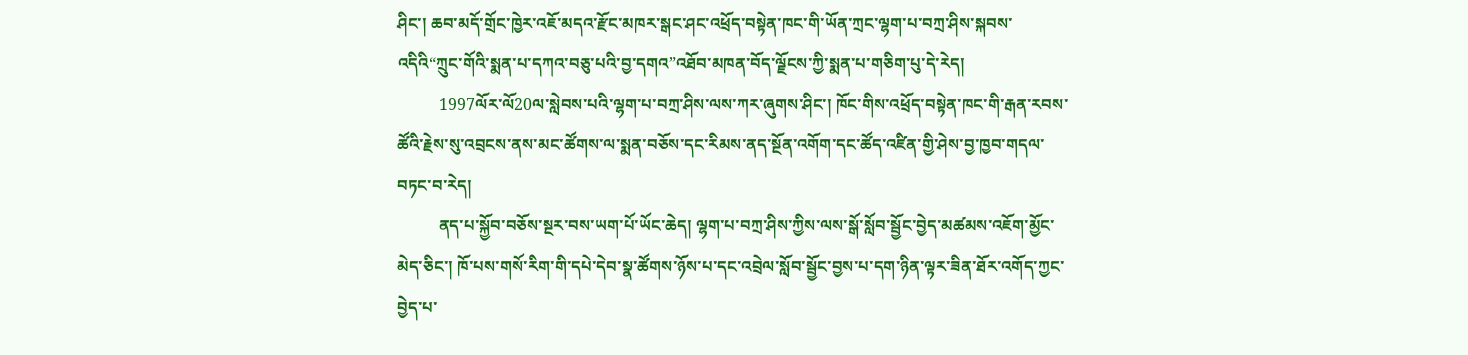ཤིང་། ཆབ་མདོ་གྲོང་ཁྱེར་འཇོ་མདའ་རྫོང་མཁར་སྒང་ཤང་འཕྲོད་བསྟེན་ཁང་གི་ཡོན་ཀྲང་ལྷག་པ་བཀྲ་ཤིས་སྐབས་འདིའི“ཀྲུང་གོའི་སྨན་པ་དཀའ་བཅུ་པའི་བྱ་དགའ”འཐོབ་མཁན་བོད་ལྗོངས་ཀྱི་སྨན་པ་གཅིག་པུ་དེ་རེད།
          1997ལོར་ལོ20ལ་སླེབས་པའི་ལྷག་པ་བཀྲ་ཤིས་ལས་ཀར་ཞུགས་ཤིང་། ཁོང་གིས་འཕྲོད་བསྟེན་ཁང་གི་རྒན་རབས་ཚོའི་རྗེས་སུ་འབྲངས་ནས་མང་ཚོགས་ལ་སྨན་བཅོས་དང་རིམས་ནད་སྔོན་འགོག་དང་ཚོད་འཛིན་གྱི་ཤེས་བྱ་ཁྱབ་གདལ་བཏང་བ་རེད།
          ནད་པ་སྐྱོབ་བཅོས་སྔར་བས་ཡག་པོ་ཡོང་ཆེད། ལྷག་པ་བཀྲ་ཤིས་ཀྱིས་ལས་སྒོ་སློབ་སྦྱོང་བྱེད་མཚམས་འཇོག་མྱོང་མེད་ཅིང་། ཁོ་པས་གསོ་རིག་གི་དཔེ་དེབ་སྣ་ཚོགས་ཉོས་པ་དང་འབྲེལ་སློབ་སྦྱོང་བྱས་པ་དག་ཉིན་ལྟར་ཟིན་ཐོར་འགོད་ཀྱང་བྱེད་པ་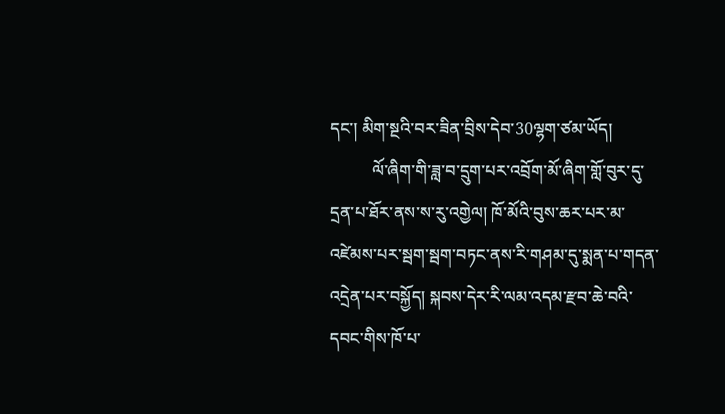དང་། མིག་སྔའི་བར་ཟིན་བྲིས་དེབ་30ལྷག་ཙམ་ཡོད།
          ལོ་ཞིག་གི་ཟླ་བ་དྲུག་པར་འབྲོག་མོ་ཞིག་གློ་བུར་དུ་དྲན་པ་ཐོར་ནས་ས་རུ་འགྱེལ། ཁོ་མོའི་བུས་ཆར་པར་མ་འཛེམས་པར་སྦག་སྦག་བཏང་ནས་རི་གཤམ་དུ་སྨན་པ་གདན་འདྲེན་པར་བསྐྱོད། སྐབས་དེར་རི་ལམ་འདམ་རྫབ་ཆེ་བའི་དབང་གིས་ཁོ་པ་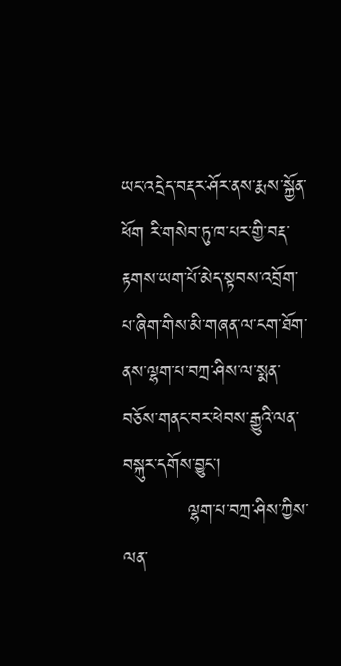ཡང་འདྲེད་བརྡར་ཤོར་ནས་རྨས་སྐྱོན་ཕོག རི་གསེབ་ཏུ་ཁ་པར་གྱི་བརྡ་རྟགས་ཡག་པོ་མེད་སྟབས་འབྲོག་པ་ཞིག་གིས་མི་གཞན་ལ་ངག་ཐོག་ནས་ལྷག་པ་བཀྲ་ཤིས་ལ་སྨན་བཅོས་གནང་བར་ཕེབས་རྒྱུའི་ལན་བསྐུར་དགོས་བྱུང་།
          ལྷག་པ་བཀྲ་ཤིས་ཀྱིས་ལན་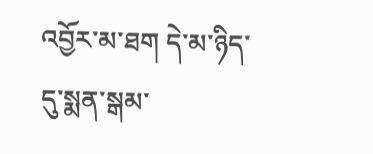འབྱོར་མ་ཐག དེ་མ་ཉིད་དུ་སྨན་སྒམ་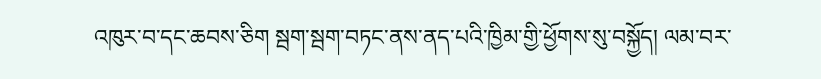འཁུར་བ་དང་ཆབས་ཅིག སྦག་སྦག་བཏང་ནས་ནད་པའི་ཁྱིམ་གྱི་ཕྱོགས་སུ་བསྐྱོད། ལམ་བར་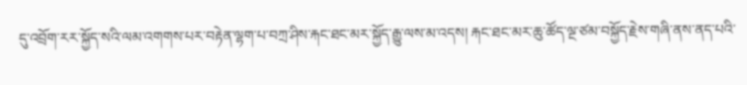དུ་འབྲོག་རར་སྐྱོད་སའི་ལམ་འགགས་པར་བརྟེན་ལྷག་པ་བཀྲ་ཤིས་རྐང་ཐང་མར་སྐྱོད་རྒྱུ་ལས་མ་འདས། རྐང་ཐང་མར་ཆུ་ཚོད་ལྔ་ཙམ་བསྐྱོད་རྗེས་གཞི་ནས་ནད་པའི་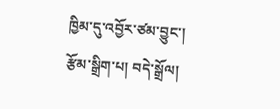ཁྱིམ་དུ་འབྱོར་ཙམ་བྱུང་།
རྩོམ་སྒྲིག་པ། བདེ་སྒྲོལ།